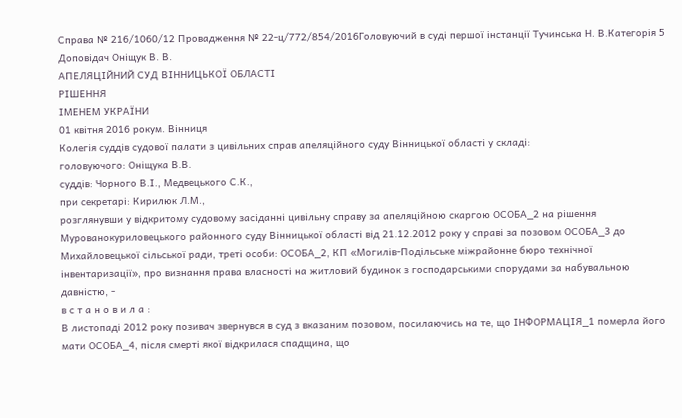Справа № 216/1060/12 Провадження № 22-ц/772/854/2016Головуючий в суді першої інстанції Тучинська Н. В.Категорія 5 Доповідач Оніщук В. В.
АПЕЛЯЦІЙНИЙ СУД ВІННИЦЬКОЇ ОБЛАСТІ
РІШЕННЯ
ІМЕНЕМ УКРАЇНИ
01 квітня 2016 рокум. Вінниця
Колегія суддів судової палати з цивільних справ апеляційного суду Вінницької області у складі:
головуючого: Оніщука В.В.
суддів: Чорного В.І., Медвецького С.К.,
при секретарі: Кирилюк Л.М.,
розглянувши у відкритому судовому засіданні цивільну справу за апеляційною скаргою ОСОБА_2 на рішення Мурованокуриловецького районного суду Вінницької області від 21.12.2012 року у справі за позовом ОСОБА_3 до Михайловецької сільської ради, треті особи: ОСОБА_2, КП «Могилів-Подільське міжрайонне бюро технічної інвентаризації», про визнання права власності на житловий будинок з господарськими спорудами за набувальною давністю, -
в с т а н о в и л а :
В листопаді 2012 року позивач звернувся в суд з вказаним позовом, посилаючись на те, що ІНФОРМАЦІЯ_1 померла його мати ОСОБА_4, після смерті якої відкрилася спадщина, що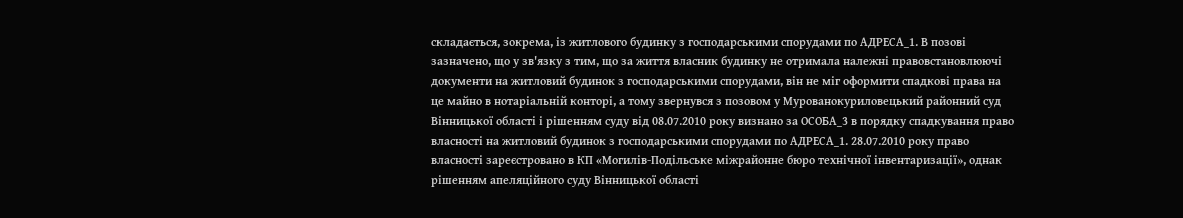складається, зокрема, із житлового будинку з господарськими спорудами по АДРЕСА_1. В позові зазначено, що у зв'язку з тим, що за життя власник будинку не отримала належні правовстановлюючі документи на житловий будинок з господарськими спорудами, він не міг оформити спадкові права на це майно в нотаріальній конторі, а тому звернувся з позовом у Мурованокуриловецький районний суд Вінницької області і рішенням суду від 08.07.2010 року визнано за ОСОБА_3 в порядку спадкування право власності на житловий будинок з господарськими спорудами по АДРЕСА_1. 28.07.2010 року право власності зареєстровано в КП «Могилів-Подільське міжрайонне бюро технічної інвентаризації», однак рішенням апеляційного суду Вінницької області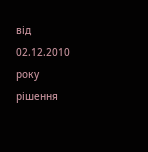від 02.12.2010 року рішення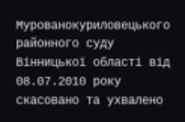Мурованокуриловецького районного суду Вінницької області від 08.07.2010 року скасовано та ухвалено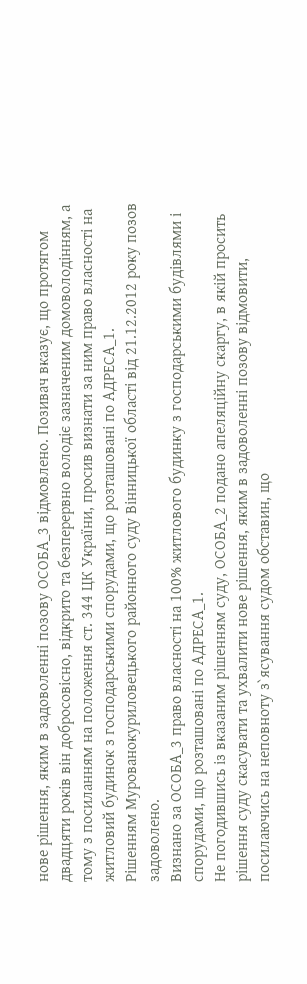нове рішення, яким в задоволенні позову ОСОБА_3 відмовлено. Позивач вказує, що протягом двадцяти років він добросовісно, відкрито та безперервно володіє зазначеним домоволодінням, а тому з посиланням на положення ст. 344 ЦК України, просив визнати за ним право власності на житловий будинок з господарськими спорудами, що розташовані по АДРЕСА_1.
Рішенням Мурованокуриловецького районного суду Вінницької області від 21.12.2012 року позов задоволено.
Визнано за ОСОБА_3 право власності на 100% житлового будинку з господарськими будівлями і спорудами, що розташовані по АДРЕСА_1.
Не погодившись із вказаним рішенням суду, ОСОБА_2 подано апеляційну скаргу, в якій просить рішення суду скасувати та ухвалити нове рішення, яким в задоволенні позову відмовити, посилаючись на неповноту з`ясування судом обставин, що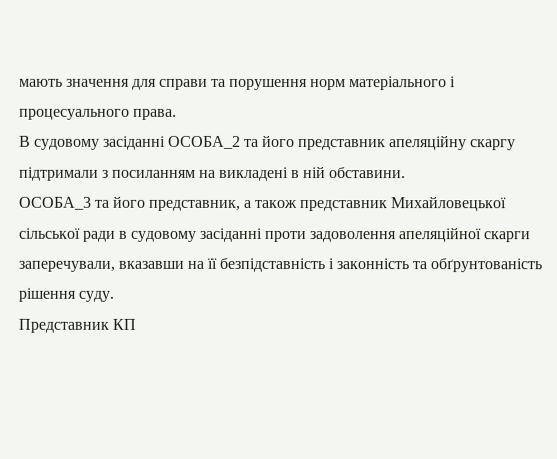мають значення для справи та порушення норм матеріального і процесуального права.
В судовому засіданні ОСОБА_2 та його представник апеляційну скаргу підтримали з посиланням на викладені в ній обставини.
ОСОБА_3 та його представник, а також представник Михайловецької сільської ради в судовому засіданні проти задоволення апеляційної скарги заперечували, вказавши на її безпідставність і законність та обґрунтованість рішення суду.
Представник КП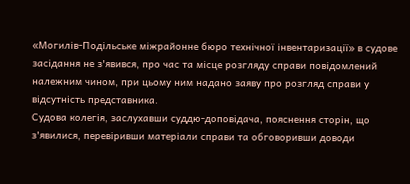«Могилів-Подільське міжрайонне бюро технічної інвентаризації» в судове засідання не з'явився, про час та місце розгляду справи повідомлений належним чином, при цьому ним надано заяву про розгляд справи у відсутність представника.
Судова колегія, заслухавши суддю-доповідача, пояснення сторін, що з'явилися, перевіривши матеріали справи та обговоривши доводи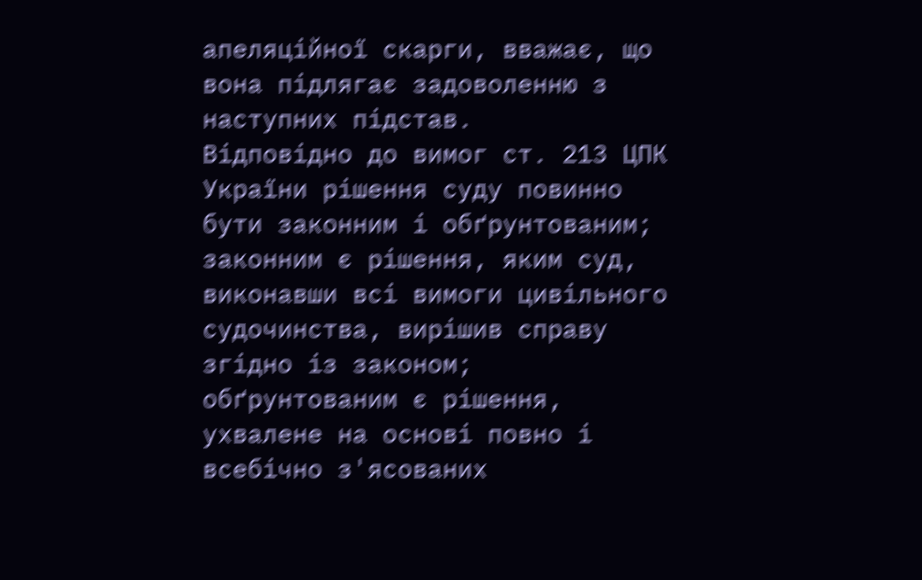апеляційної скарги, вважає, що вона підлягає задоволенню з наступних підстав.
Відповідно до вимог ст. 213 ЦПК України рішення суду повинно бути законним і обґрунтованим; законним є рішення, яким суд, виконавши всі вимоги цивільного судочинства, вирішив справу згідно із законом; обґрунтованим є рішення, ухвалене на основі повно і всебічно з'ясованих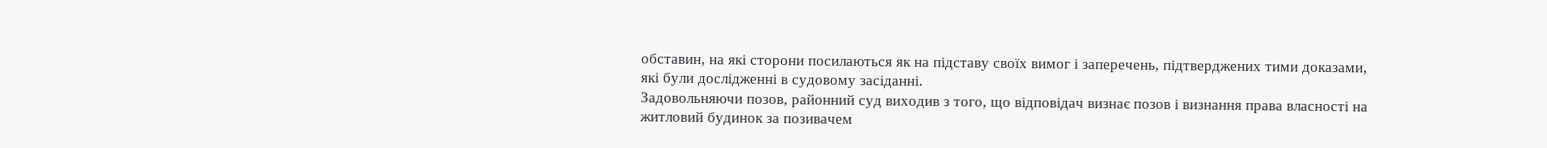обставин, на які сторони посилаються як на підставу своїх вимог і заперечень, підтверджених тими доказами, які були дослідженні в судовому засіданні.
Задовольняючи позов, районний суд виходив з того, що відповідач визнає позов і визнання права власності на житловий будинок за позивачем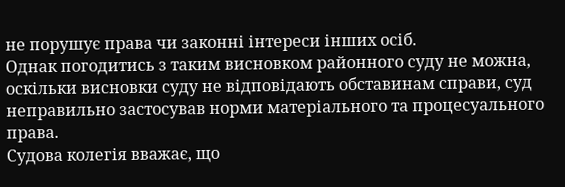не порушує права чи законні інтереси інших осіб.
Однак погодитись з таким висновком районного суду не можна, оскільки висновки суду не відповідають обставинам справи, суд неправильно застосував норми матеріального та процесуального права.
Судова колегія вважає, що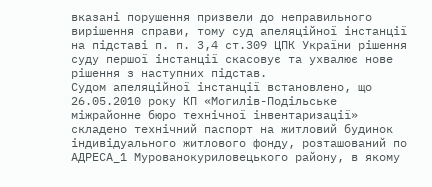вказані порушення призвели до неправильного вирішення справи, тому суд апеляційної інстанції на підставі п. п. 3,4 ст.309 ЦПК України рішення суду першої інстанції скасовує та ухвалює нове рішення з наступних підстав.
Судом апеляційної інстанції встановлено, що 26.05.2010 року КП «Могилів-Подільське міжрайонне бюро технічної інвентаризації» складено технічний паспорт на житловий будинок індивідуального житлового фонду, розташований по АДРЕСА_1 Мурованокуриловецького району, в якому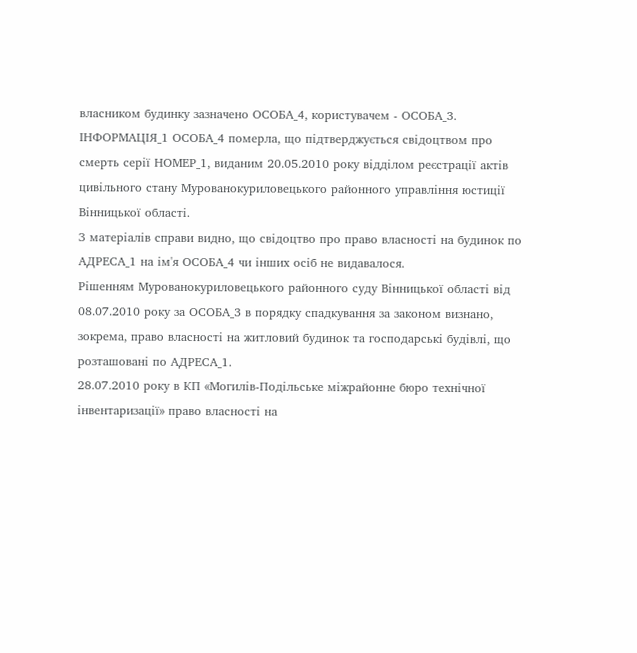власником будинку зазначено ОСОБА_4, користувачем - ОСОБА_3.
ІНФОРМАЦІЯ_1 ОСОБА_4 померла, що підтверджується свідоцтвом про смерть серії НОМЕР_1, виданим 20.05.2010 року відділом реєстрації актів цивільного стану Мурованокуриловецького районного управління юстиції Вінницької області.
З матеріалів справи видно, що свідоцтво про право власності на будинок по АДРЕСА_1 на ім'я ОСОБА_4 чи інших осіб не видавалося.
Рішенням Мурованокуриловецького районного суду Вінницької області від 08.07.2010 року за ОСОБА_3 в порядку спадкування за законом визнано, зокрема, право власності на житловий будинок та господарські будівлі, що розташовані по АДРЕСА_1.
28.07.2010 року в КП «Могилів-Подільське міжрайонне бюро технічної інвентаризації» право власності на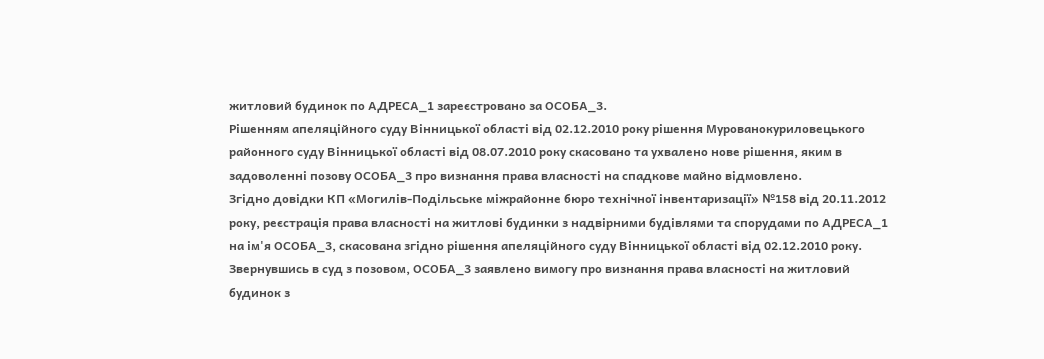житловий будинок по АДРЕСА_1 зареєстровано за ОСОБА_3.
Рішенням апеляційного суду Вінницької області від 02.12.2010 року рішення Мурованокуриловецького районного суду Вінницької області від 08.07.2010 року скасовано та ухвалено нове рішення, яким в задоволенні позову ОСОБА_3 про визнання права власності на спадкове майно відмовлено.
Згідно довідки КП «Могилів-Подільське міжрайонне бюро технічної інвентаризації» №158 від 20.11.2012 року, реєстрація права власності на житлові будинки з надвірними будівлями та спорудами по АДРЕСА_1 на ім'я ОСОБА_3, скасована згідно рішення апеляційного суду Вінницької області від 02.12.2010 року.
Звернувшись в суд з позовом, ОСОБА_3 заявлено вимогу про визнання права власності на житловий будинок з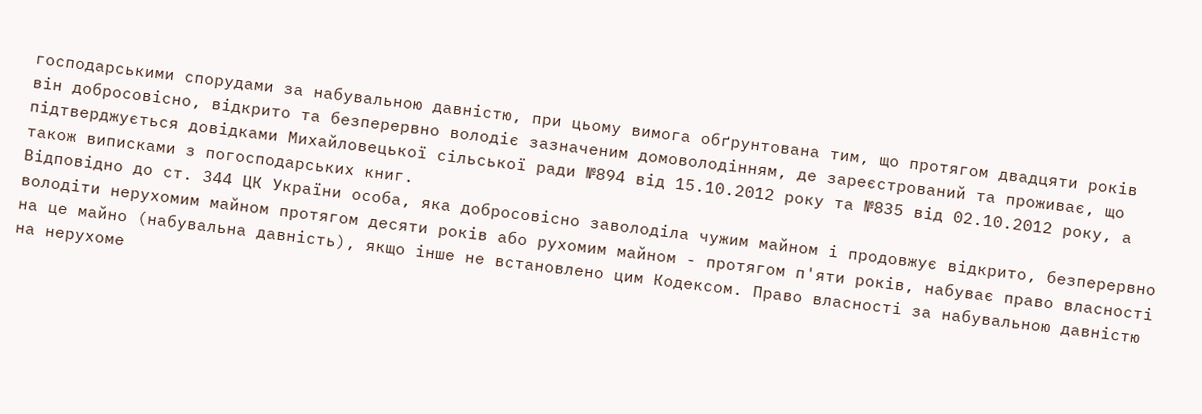господарськими спорудами за набувальною давністю, при цьому вимога обґрунтована тим, що протягом двадцяти років він добросовісно, відкрито та безперервно володіє зазначеним домоволодінням, де зареєстрований та проживає, що підтверджується довідками Михайловецької сільської ради №894 від 15.10.2012 року та №835 від 02.10.2012 року, а також виписками з погосподарських книг.
Відповідно до ст. 344 ЦК України особа, яка добросовісно заволоділа чужим майном і продовжує відкрито, безперервно володіти нерухомим майном протягом десяти років або рухомим майном - протягом п'яти років, набуває право власності на це майно (набувальна давність), якщо інше не встановлено цим Кодексом. Право власності за набувальною давністю на нерухоме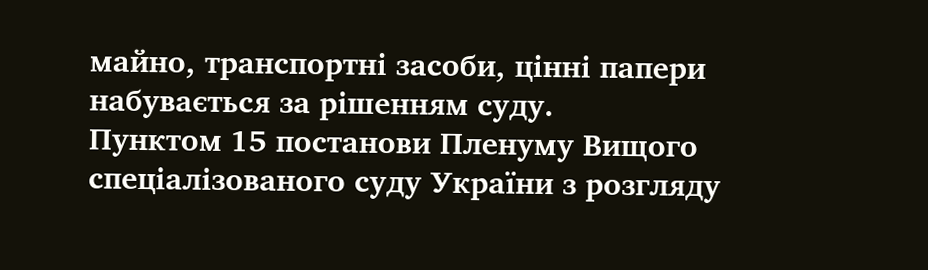майно, транспортні засоби, цінні папери набувається за рішенням суду.
Пунктом 15 постанови Пленуму Вищого спеціалізованого суду України з розгляду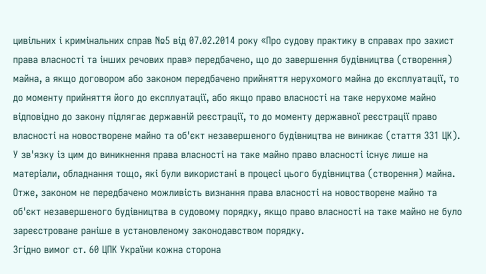цивільних і кримінальних справ №5 від 07.02.2014 року «Про судову практику в справах про захист права власності та інших речових прав» передбачено, що до завершення будівництва (створення) майна, а якщо договором або законом передбачено прийняття нерухомого майна до експлуатації, то до моменту прийняття його до експлуатації, або якщо право власності на таке нерухоме майно відповідно до закону підлягає державній реєстрації, то до моменту державної реєстрації право власності на новостворене майно та об'єкт незавершеного будівництва не виникає (стаття 331 ЦК).
У зв'язку із цим до виникнення права власності на таке майно право власності існує лише на матеріали, обладнання тощо, які були використані в процесі цього будівництва (створення) майна. Отже, законом не передбачено можливість визнання права власності на новостворене майно та об'єкт незавершеного будівництва в судовому порядку, якщо право власності на таке майно не було зареєстроване раніше в установленому законодавством порядку.
Згідно вимог ст. 60 ЦПК України кожна сторона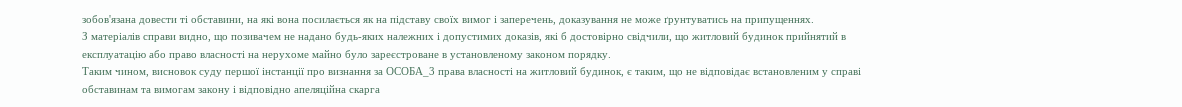зобов'язана довести ті обставини, на які вона посилається як на підставу своїх вимог і заперечень, доказування не може ґрунтуватись на припущеннях.
З матеріалів справи видно, що позивачем не надано будь-яких належних і допустимих доказів, які б достовірно свідчили, що житловий будинок прийнятий в експлуатацію або право власності на нерухоме майно було зареєстроване в установленому законом порядку.
Таким чином, висновок суду першої інстанції про визнання за ОСОБА_3 права власності на житловий будинок, є таким, що не відповідає встановленим у справі обставинам та вимогам закону і відповідно апеляційна скарга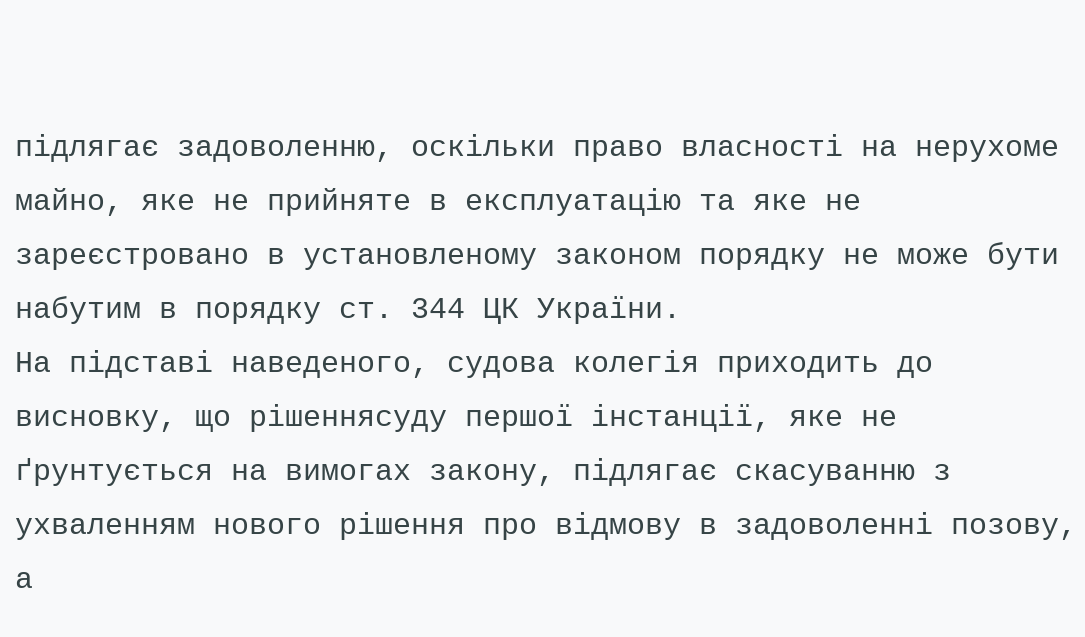підлягає задоволенню, оскільки право власності на нерухоме майно, яке не прийняте в експлуатацію та яке не зареєстровано в установленому законом порядку не може бути набутим в порядку ст. 344 ЦК України.
На підставі наведеного, судова колегія приходить до висновку, що рішеннясуду першої інстанції, яке не ґрунтується на вимогах закону, підлягає скасуванню з ухваленням нового рішення про відмову в задоволенні позову, а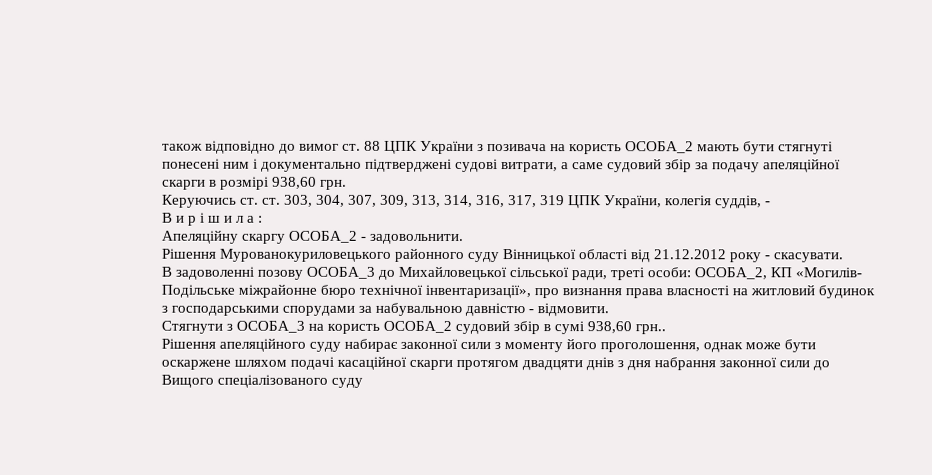також відповідно до вимог ст. 88 ЦПК України з позивача на користь ОСОБА_2 мають бути стягнуті понесені ним і документально підтверджені судові витрати, а саме судовий збір за подачу апеляційної скарги в розмірі 938,60 грн.
Керуючись ст. ст. 303, 304, 307, 309, 313, 314, 316, 317, 319 ЦПК України, колегія суддів, -
В и р і ш и л а :
Апеляційну скаргу ОСОБА_2 - задовольнити.
Рішення Мурованокуриловецького районного суду Вінницької області від 21.12.2012 року - скасувати.
В задоволенні позову ОСОБА_3 до Михайловецької сільської ради, треті особи: ОСОБА_2, КП «Могилів-Подільське міжрайонне бюро технічної інвентаризації», про визнання права власності на житловий будинок з господарськими спорудами за набувальною давністю - відмовити.
Стягнути з ОСОБА_3 на користь ОСОБА_2 судовий збір в сумі 938,60 грн..
Рішення апеляційного суду набирає законної сили з моменту його проголошення, однак може бути оскаржене шляхом подачі касаційної скарги протягом двадцяти днів з дня набрання законної сили до Вищого спеціалізованого суду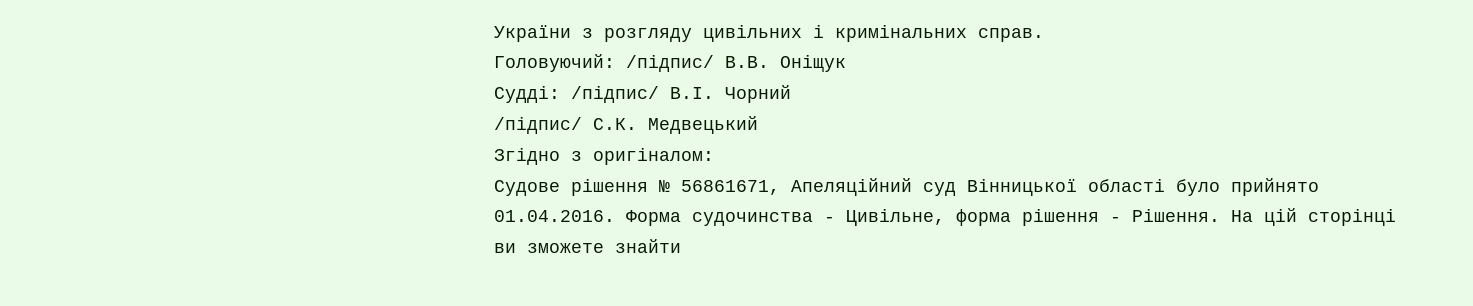України з розгляду цивільних і кримінальних справ.
Головуючий: /підпис/ В.В. Оніщук
Судді: /підпис/ В.І. Чорний
/підпис/ С.К. Медвецький
Згідно з оригіналом:
Судове рішення № 56861671, Апеляційний суд Вінницької області було прийнято 01.04.2016. Форма судочинства - Цивільне, форма рішення - Рішення. На цій сторінці ви зможете знайти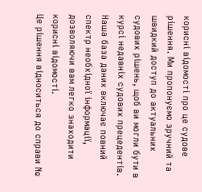корисні відомості про це судове рішення. Ми пропонуємо зручний та швидкий доступ до актуальних судових рішень, щоб ви могли бути в курсі недавніх судових прецедентів. Наша база даних включає повний спектр необхідної інформації, дозволяючи вам легко знаходити корисні відомості.
Це рішення відноситься до справи №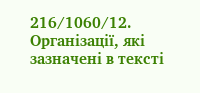216/1060/12. Організації, які зазначені в тексті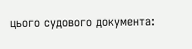цього судового документа: